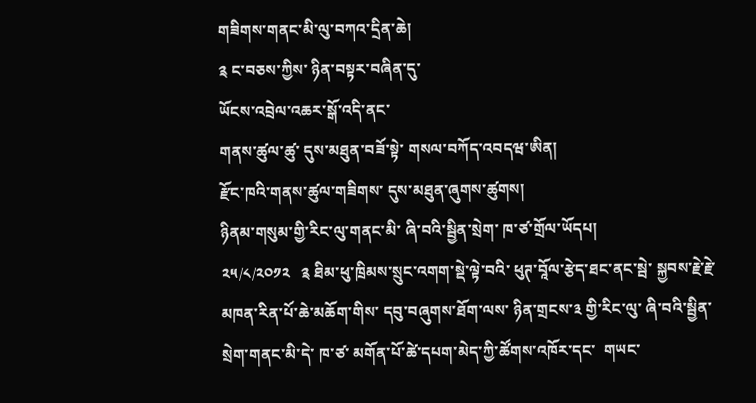གཟིགས་གནང་མི་ལུ་བཀའ་དྲིན་ཆེ།
༉ ང་བཅས་ཀྱིས་ ཉིན་བསྟར་བཞིན་དུ་
ཡོངས་འབྲེལ་འཆར་སྒོ་འདི་ནང་
གནས་ཚུལ་ཚུ་ དུས་མཐུན་བཟོ་སྟེ་ གསལ་བཀོད་འབདཝ་ཨིན།
རྫོང་ཁའི་གནས་ཚུལ་གཟིགས་ དུས་མཐུན་ཞུགས་ཚུགས།
ཉིནམ་གསུམ་གྱི་རིང་ལུ་གནང་མི་ ཞི་བའི་སྦྱིན་སྲེག་ ཁ་ཙ་གྲོལ་ཡོདཔ།
༢༥/༨/༢༠༡༢   ༉ ཐིམ་ཕུ་ཁྲིམས་སྲུང་འགག་སྡེ་ལྟེ་བའི་ ཕུཊ་བཱོལ་རྩེད་ཐང་ནང་སྦེ་ སྐྱབས་རྗེ་རྗེ་མཁན་རིན་པོ་ཆེ་མཆོག་གིས་ དབུ་བཞུགས་ཐོག་ལས་ ཉིན་གྲངས་༣ གྱི་རིང་ལུ་ ཞི་བའི་སྦྱིན་སྲེག་གནང་མི་དེ་ ཁ་ཙ་ མགོན་པོ་ཚེ་དཔག་མེད་ཀྱི་ཚོགས་འཁོར་དང་  གཡང་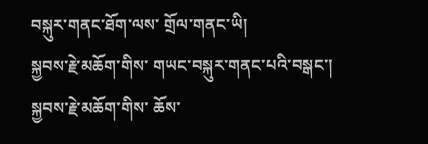བསྐུར་གནང་ཐོག་ལས་ གྲོལ་གནང་ཡི།
སྐྱབས་རྗེ་མཆོག་གིས་ གཡང་བསྐུར་གནང་པའི་བསྒང་།
སྐྱབས་རྗེ་མཆོག་གིས་ ཆོས་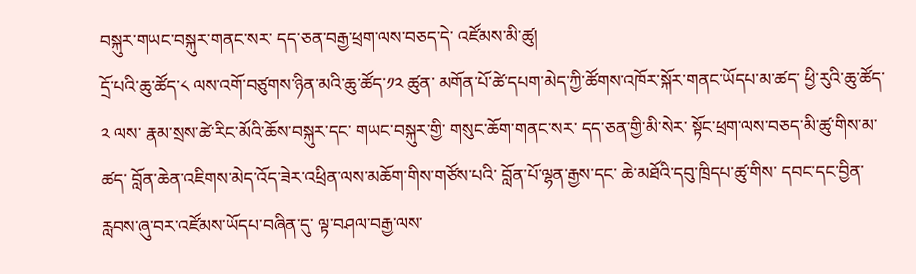བསྐུར་གཡང་བསྐུར་གནང་སར་ དད་ཅན་བརྒྱ་ཕྲག་ལས་བཅད་དེ་ འཛོམས་མི་ཚུ།
དྲོ་པའི་ཆུ་ཚོད་༨ ལས་འགོ་བཙུགས་ཉིན་མའི་ཆུ་ཚོད་༡༢ ཚུན་ མགོན་པོ་ཚེ་དཔག་མེད་ཀྱི་ཚོགས་འཁོར་སྐོར་གནང་ཡོདཔ་མ་ཚད་ ཕྱི་རུའི་ཆུ་ཚོད་༢ ལས་ རྣམ་སྲས་ཚེ་རིང་མོའི་ཆོས་བསྐུར་དང་ གཡང་བསྐུར་གྱི་ གསུང་ཆོག་གནང་སར་ དད་ཅན་གྱི་མི་སེར་ སྟོང་ཕྲག་ལས་བཅད་མི་ཚུ་གིས་མ་ཚད་ བློན་ཆེན་འཇིགས་མེད་འོད་ཟེར་འཕྲིན་ལས་མཆོག་གིས་གཙོས་པའི་ བློན་པོ་ལྷན་རྒྱས་དང་ ཆེ་མཐོའི་དབུ་ཁྲིདཔ་ཚུ་གིས་ དབང་དང་བྱིན་རླབས་ཞུ་བར་འཛོམས་ཡོདཔ་བཞིན་དུ་ ལྟ་བཤལ་བརྒྱ་ལས་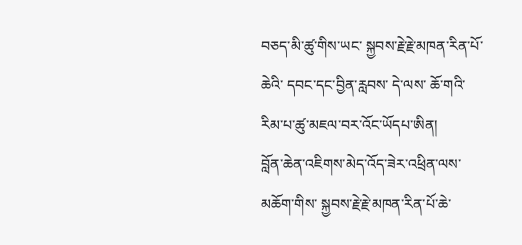བཅད་མི་ཚུ་གིས་ཡང་ སྐྱབས་རྗེ་རྗེ་མཁན་རིན་པོ་ཆེའི་ དབང་དང་བྱིན་རླབས་ དེ་ལས་ ཆོ་གའི་རིམ་པ་ཚུ་མཇལ་བར་འོང་ཡོདཔ་ཨིན།
བློན་ཆེན་འཇིགས་མེད་འོད་ཟེར་འཕྲིན་ལས་མཆོག་གིས་ སྐྱབས་རྗེ་རྗེ་མཁན་རིན་པོ་ཆེ་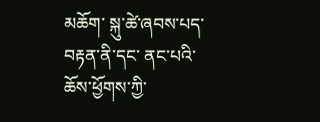མཆོག་ སྐུ་ཚེ་ཞབས་པད་བརྟན་ནི་དང་ ནང་པའི་ཆོས་ཕྱོགས་ཀྱི་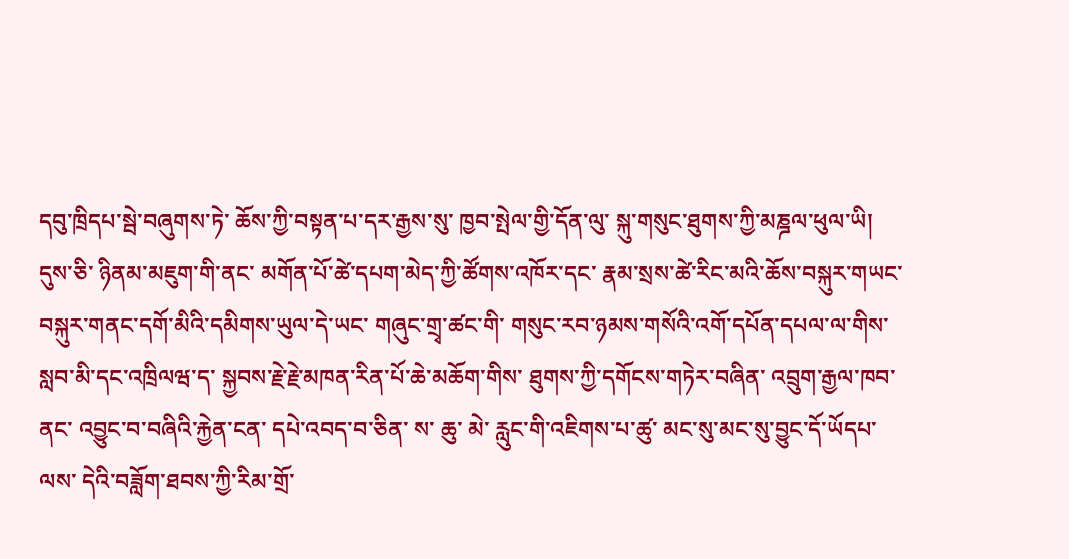དབུ་ཁྲིདཔ་སྦེ་བཞུགས་ཏེ་ ཆོས་ཀྱི་བསྟན་པ་དར་རྒྱས་སུ་ ཁྱབ་སྤེལ་གྱི་དོན་ལུ་ སྐུ་གསུང་ཐུགས་ཀྱི་མཎྜལ་ཕུལ་ཡི།
དུས་ཅི་ ཉིནམ་མཇུག་གི་ནང་ མགོན་པོ་ཚེ་དཔག་མེད་ཀྱི་ཚོགས་འཁོར་དང་ རྣམ་སྲས་ཚེ་རིང་མའི་ཆོས་བསྐུར་གཡང་བསྐུར་གནང་དགོ་མིའི་དམིགས་ཡུལ་དེ་ཡང་ གཞུང་གྲྭ་ཚང་གི་ གསུང་རབ་ཉམས་གསོའི་འགོ་དཔོན་དཔལ་ལ་གིས་ སླབ་མི་དང་འཁྲིལཝ་ད་ སྐྱབས་རྗེ་རྗེ་མཁན་རིན་པོ་ཆེ་མཆོག་གིས་ ཐུགས་ཀྱི་དགོངས་གཏེར་བཞིན་ འབྲུག་རྒྱལ་ཁབ་ནང་ འབྱུང་བ་བཞིའི་རྐྱེན་ངན་ དཔེ་འབད་བ་ཅིན་ ས་ ཆུ་ མེ་ རླུང་གི་འཇིགས་པ་ཚུ་ མང་སུ་མང་སུ་བྱུང་དོ་ཡོདཔ་ལས་ དེའི་བཟློག་ཐབས་ཀྱི་རིམ་གྲོ་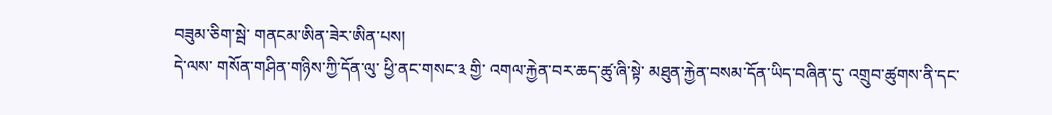བཟུམ་ཅིག་སྦེ་ གནངམ་ཨིན་ཟེར་ཨིན་པས།
དེ་ལས་ གསོན་གཤིན་གཉིས་ཀྱི་དོན་ལུ་ ཕྱི་ནང་གསང་༣ གྱི་ འགལ་རྐྱེན་བར་ཆད་ཚུ་ཞི་སྟེ་ མཐུན་རྐྱེན་བསམ་དོན་ཡིད་བཞིན་དུ་ འགྲུབ་ཚུགས་ནི་དང་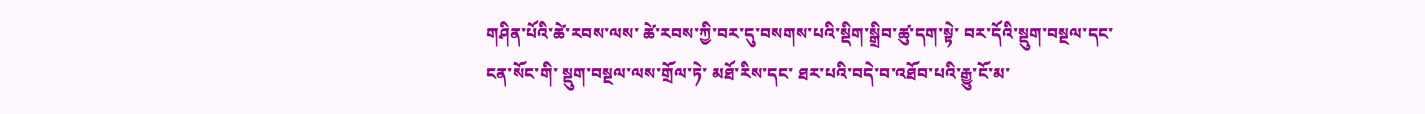གཤིན་པོའི་ཚེ་རབས་ལས་ ཚེ་རབས་ཀྱི་བར་དུ་བསགས་པའི་སྡིག་སྒྲིབ་ཚུ་དག་སྟེ་ བར་དོའི་སྡུག་བསྔལ་དང་ ངན་སོང་གི་ སྡུག་བསྔལ་ལས་གྲོལ་ཏེ་ མཐོ་རིས་དང་ ཐར་པའི་བདེ་བ་འཐོབ་པའི་རྒྱུ་ངོ་མ་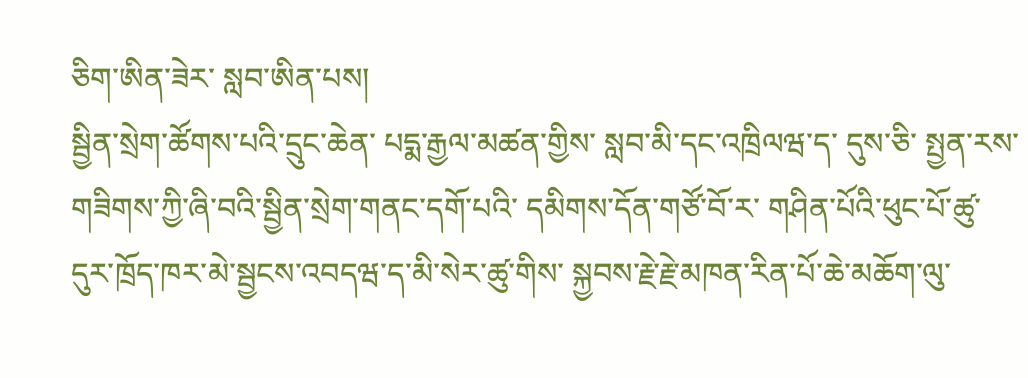ཅིག་ཨིན་ཟེར་ སླབ་ཨིན་པས།
སྦྱིན་སྲེག་ཚོགས་པའི་དྲུང་ཆེན་ པདྨ་རྒྱལ་མཚན་གྱིས་ སླབ་མི་དང་འཁྲིལཝ་ད་ དུས་ཅི་ སྤྱན་རས་གཟིགས་ཀྱི་ཞི་བའི་སྦྱིན་སྲེག་གནང་དགོ་པའི་ དམིགས་དོན་གཙོ་བོ་ར་ གཤིན་པོའི་ཕུང་པོ་ཚུ་ དུར་ཁྲོད་ཁར་མེ་སྦྱངས་འབདཝ་ད་མི་སེར་ཚུ་གིས་ སྐྱབས་རྗེ་རྗེ་མཁན་རིན་པོ་ཆེ་མཆོག་ལུ་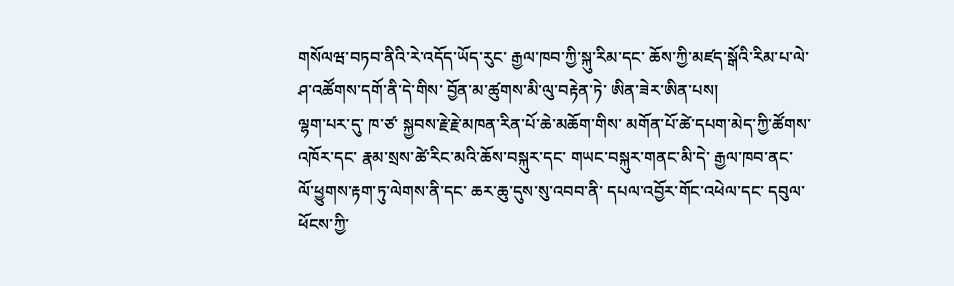གསོལཝ་བཏབ་ནིའི་རེ་འདོད་ཡོད་རུང་ རྒྱལ་ཁབ་ཀྱི་སྐུ་རིམ་དང་ ཆོས་ཀྱི་མཛད་སྒོའི་རིམ་པ་ལེ་ཤ་འཚོགས་དགོ་ནི་དེ་གིས་ བྱོན་མ་ཚུགས་མི་ལུ་བརྟེན་ཏེ་ ཨིན་ཟེར་ཨིན་པས།
ལྷག་པར་དུ་ ཁ་ཙ་ སྐྱབས་རྗེ་རྗེ་མཁན་རིན་པོ་ཆེ་མཆོག་གིས་ མགོན་པོ་ཚེ་དཔག་མེད་ཀྱི་ཚོགས་འཁོར་དང་ རྣམ་སྲས་ཚེ་རིང་མའི་ཆོས་བསྐུར་དང་ གཡང་བསྐུར་གནང་མི་དེ་ རྒྱལ་ཁབ་ནང་ ལོ་ཕྱུགས་རྟག་ཏུ་ལེགས་ནི་དང་ ཆར་ཆུ་དུས་སུ་འབབ་ནི་ དཔལ་འབྱོར་གོང་འཕེལ་དང་ དབུལ་ཕོངས་ཀྱི་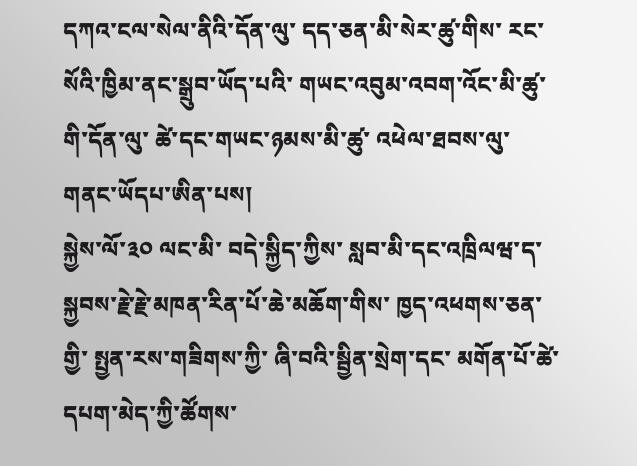དཀའ་ངལ་སེལ་ནིའི་དོན་ལུ་ དད་ཅན་མི་སེར་ཚུ་གིས་ རང་སོའི་ཁྱིམ་ནང་སྒྲུབ་ཡོད་པའི་ གཡང་འབུམ་འབག་འོང་མི་ཚུ་གི་དོན་ལུ་ ཚེ་དང་གཡང་ཉམས་མི་ཚུ་ འཕེལ་ཐབས་ལུ་ གནང་ཡོདཔ་ཨིན་པས།
སྐྱེས་ལོ་༣༠ ལང་མི་ བདེ་སྐྱིད་ཀྱིས་ སླབ་མི་དང་འཁྲིལཝ་ད་ སྐྱབས་རྗེ་རྗེ་མཁན་རིན་པོ་ཆེ་མཆོག་གིས་ ཁྱད་འཕགས་ཅན་གྱི་ སྤྱན་རས་གཟིགས་ཀྱི་ ཞི་བའི་སྦྱིན་སྲེག་དང་ མགོན་པོ་ཚེ་དཔག་མེད་ཀྱི་ཚོགས་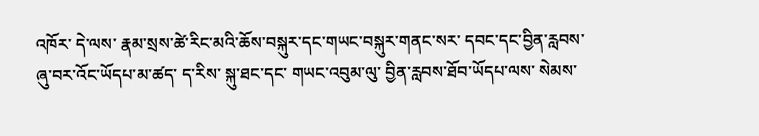འཁོར་ དེ་ལས་ རྣམ་སྲས་ཚེ་རིང་མའི་ཆོས་བསྐུར་དང་གཡང་བསྐུར་གནང་སར་ དབང་དང་བྱིན་རླབས་ཞུ་བར་འོང་ཡོདཔ་མ་ཚད་ ད་རིས་ སྐུ་ཐང་དང་ གཡང་འབུམ་ལུ་ བྱིན་རླབས་ཐོབ་ཡོདཔ་ལས་ སེམས་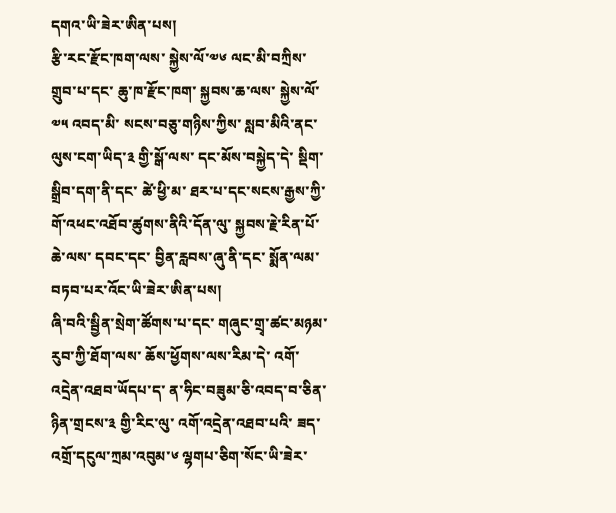དགའ་ཡི་ཟེར་ཨིན་པས།
རྩི་རང་རྫོང་ཁག་ལས་ སྐྱེས་ལོ་༧༦ ལང་མི་བཀྲིས་གྲུབ་པ་དང་ ཆུ་ཁ་རྫོང་ཁག་ སྐྱབས་ཆ་ལས་ སྐྱེས་ལོ་༧༥ འབད་མི་ སངས་བཅུ་གཉིས་ཀྱིས་ སླབ་མིའི་ནང་ ལུས་ངག་ཡིད་༣ གྱི་སྒོ་ལས་ དང་མོས་བསྐྱེད་དེ་ སྡིག་སྒྲིབ་དག་ནི་དང་ ཚེ་ཕྱི་མ་ ཐར་པ་དང་སངས་རྒྱས་ཀྱི་གོ་འཕང་འཐོབ་ཚུགས་ནིའི་དོན་ལུ་ སྐྱབས་རྗེ་རིན་པོ་ཆེ་ལས་ དབང་དང་ བྱིན་རླབས་ཞུ་ནི་དང་ སྨོན་ལམ་བཏབ་པར་འོང་ཡི་ཟེར་ཨིན་པས།
ཞི་བའི་སྦྱིན་སྲེག་ཚོགས་པ་དང་ གཞུང་གྲྭ་ཚང་མཉམ་རུབ་ཀྱི་ཐོག་ལས་ ཆོས་ཕྱོགས་ལས་རིམ་དེ་ འགོ་འདྲེན་འཐབ་ཡོདཔ་ད་ ན་ཧིང་བཟུམ་ཅི་འབད་བ་ཅིན་ ཉིན་གྲངས་༣ གྱི་རིང་ལུ་ འགོ་འདྲེན་འཐབ་པའི་ ཟད་འགྲོ་དངུལ་ཀྲམ་འབུམ་༦ ལྷགཔ་ཅིག་སོང་ཡི་ཟེར་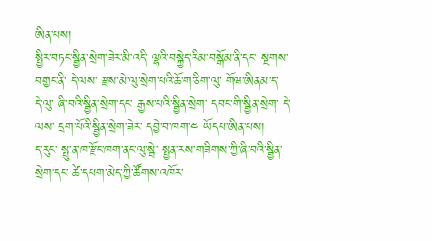ཨིན་པས།
སྤྱིར་བཏང་སྦྱིན་སྲེག་ཟེར་མི་འདི་ ལྷའི་བསྐྱེད་རིམ་བསྒོམ་ནི་དང་ སྔགས་བགྱང་ནི་ དེ་ལས་ རྫས་མེ་ལུ་སྲེག་པའི་ཆོ་ག་ཅིག་ལུ་ གོཝ་ཨིནམ་ད་ དེ་ལུ་ ཞི་བའི་སྦྱིན་སྲེག་དང་ རྒྱས་པའི་སྦྱིན་སྲེག་ དབང་གི་སྦྱིན་སྲེག་ དེ་ལས་ དྲག་པོའི་སྦྱིན་སྲེག་ཟེར་ དབྱེ་བ་ཁག་༤ ཡོདཔ་ཨིན་པས།
ད་རུང་ སྤུ་ན་ཁ་རྫོང་ཁག་ནང་ལུ་སྦེ་ སྤྱན་རས་གཟིགས་ཀྱི་ཞི་བའི་སྦྱིན་སྲེག་དང་ ཚེ་དཔག་མེད་ཀྱི་ཚོགས་འཁོར་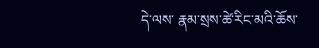དེ་ལས་ རྣམ་སྲས་ཚེ་རིང་མའི་ཆོས་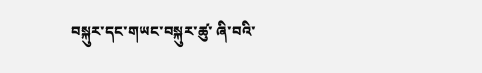བསྐུར་དང་གཡང་བསྐུར་ཚུ་ ཞི་བའི་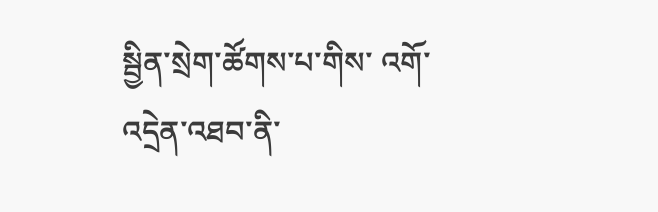སྦྱིན་སྲེག་ཚོགས་པ་གིས་ འགོ་འདྲེན་འཐབ་ནི་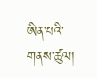ཨིན་པའི་གནས་ཚུལ།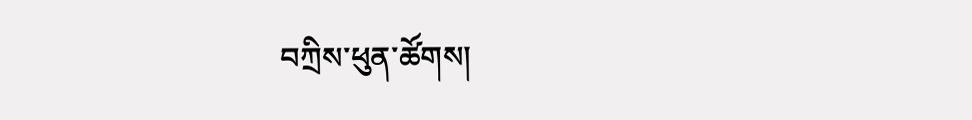བཀྲིས་ཕུན་ཚོགས།